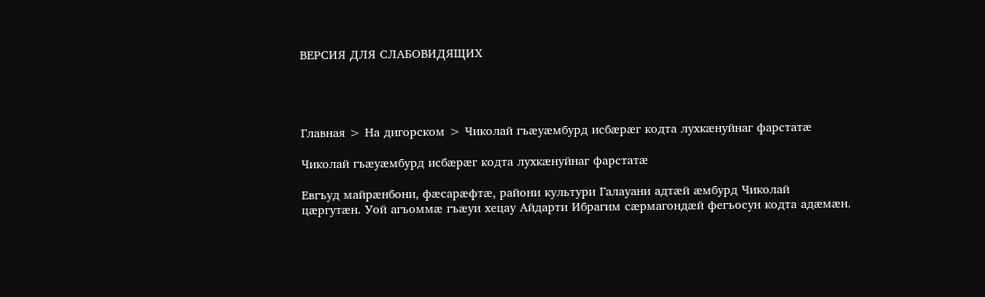ВЕРСИЯ ДЛЯ СЛАБОВИДЯЩИХ




Главная > На дигорском > Чиколай гъæуæмбурд исбæрæг кодта лухкæнуйнаг фарстатæ

Чиколай гъæуæмбурд исбæрæг кодта лухкæнуйнаг фарстатæ

Евгъуд майрæнбони, фæсарæфтæ, райони культури Галауани адтæй æмбурд Чиколай цæргутæн. Уой агъоммæ гъæуи хецау Айдарти Ибрагим сæрмагондæй фегъосун кодта адæмæн.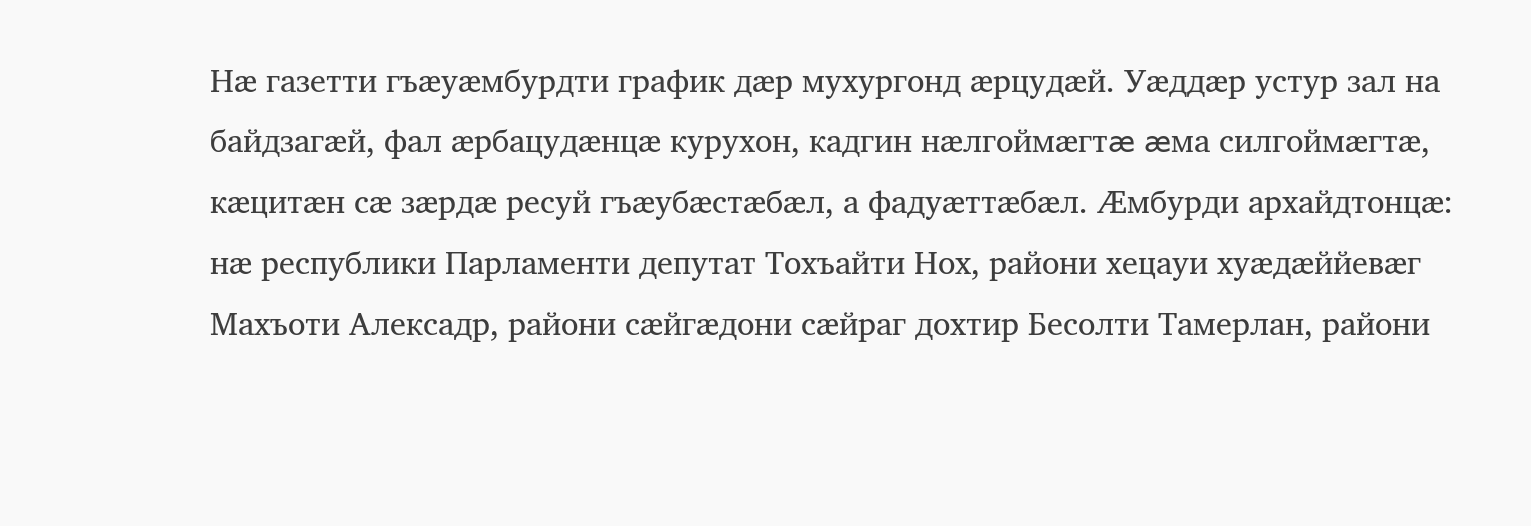Нæ газетти гъæуæмбурдти график дæр мухургонд æрцудæй. Уæддæр устур зал на байдзагæй, фал æрбацудæнцæ курухон, кадгин нæлгоймæгтæ æма силгоймæгтæ, кæцитæн сæ зæрдæ ресуй гъæубæстæбæл, а фадуæттæбæл. Æмбурди архайдтонцæ: нæ республики Парламенти депутат Тохъайти Нох, райони хецауи хуæдæййевæг Махъоти Алексадр, райони сæйгæдони сæйраг дохтир Бесолти Тамерлан, райони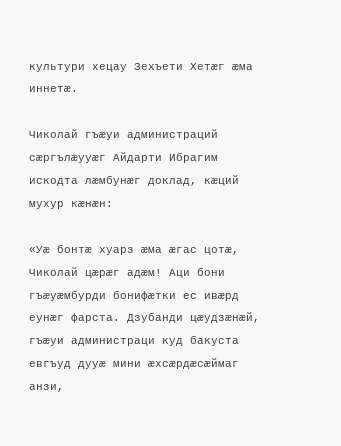культури хецау Зехъети Хетæг æма иннетæ.

Чиколай гъæуи администраций сæргълæууæг Айдарти Ибрагим искодта лæмбунæг доклад, кæций мухур кæнæн:

«Уæ бонтæ хуарз æма æгас цотæ, Чиколай цæрæг адæм! Аци бони гъæуæмбурди бонифæтки ес ивæрд еунæг фарста. Дзубанди цæудзæнæй, гъæуи администраци куд бакуста евгъуд дууæ мини æхсæрдæсæймаг анзи,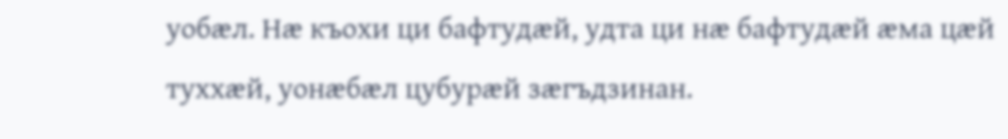уобæл. Нæ къохи ци бафтудæй, удта ци нæ бафтудæй æма цæй туххæй, уонæбæл цубурæй зæгъдзинан.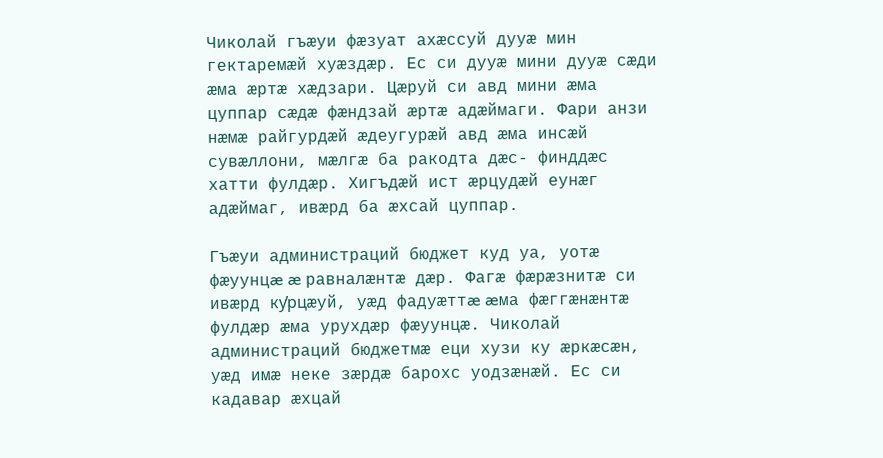Чиколай гъæуи фæзуат ахæссуй дууæ мин гектаремæй хуæздæр. Ес си дууæ мини дууæ сæди æма æртæ хæдзари. Цæруй си авд мини æма цуппар сæдæ фæндзай æртæ адæймаги. Фари анзи нæмæ райгурдæй æдеугурæй авд æма инсæй сувæллони, мæлгæ ба ракодта дæс- финддæс хатти фулдæр. Хигъдæй ист æрцудæй еунæг адæймаг, ивæрд ба æхсай цуппар.

Гъæуи администраций бюджет куд уа, уотæ фæуунцæ æ равналæнтæ дæр. Фагæ фæрæзнитæ си ивæрд ку̕рцæуй, уæд фадуæттæ æма фæггæнæнтæ фулдæр æма урухдæр фæуунцæ. Чиколай администраций бюджетмæ еци хузи ку æркæсæн, уæд имæ неке зæрдæ барохс уодзæнæй. Ес си кадавар æхцай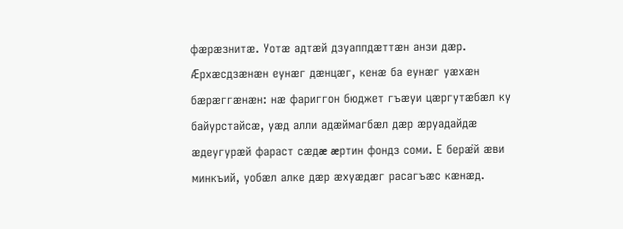фæрæзнитæ. Уотæ адтæй дзуаппдæттæн анзи дæр. Æрхæсдзæнæн еунæг дæнцæг, кенæ ба еунæг уæхæн бæрæггæнæн: нæ фариггон бюджет гъæуи цæргутæбæл ку байурстайсæ, уæд алли адæймагбæл дæр æруадайдæ æдеугурæй фараст сæдæ æртин фондз соми. Е берæ̕й æви минкъий, уобæл алке дæр æхуæдæг расагъæс кæнæд.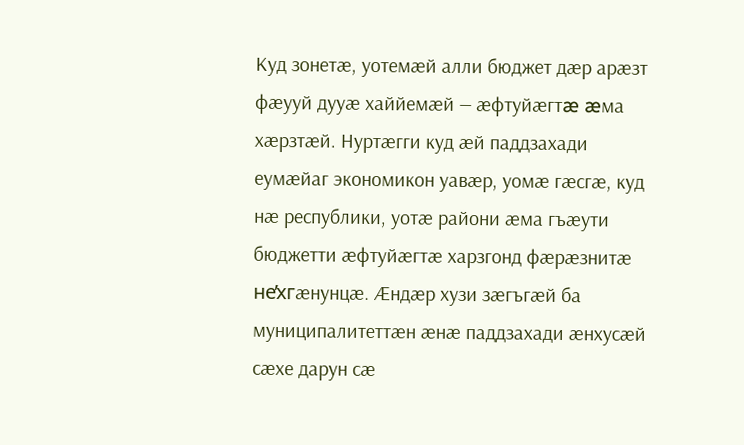Куд зонетæ, уотемæй алли бюджет дæр арæзт фæууй дууæ хаййемæй — æфтуйæгтæ æма хæрзтæй. Нуртæгги куд æй паддзахади еумæйаг экономикон уавæр, уомæ гæсгæ, куд нæ республики, уотæ райони æма гъæути бюджетти æфтуйæгтæ харзгонд фæрæзнитæ не̕хгæнунцæ. Æндæр хузи зæгъгæй ба муниципалитеттæн æнæ паддзахади æнхусæй сæхе дарун сæ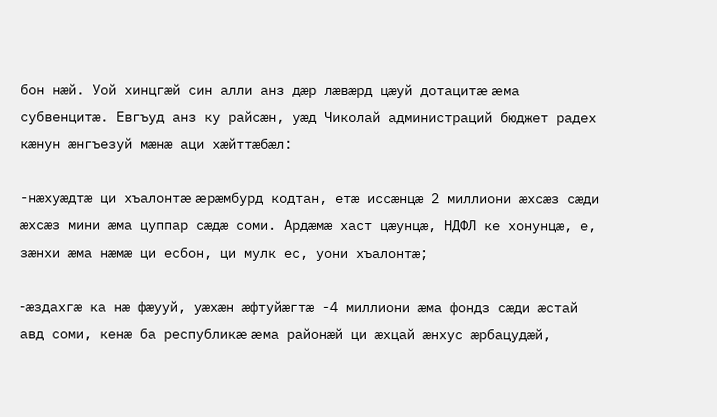бон нæй. Уой хинцгæй син алли анз дæр лæвæрд цæуй дотацитæ æма субвенцитæ. Евгъуд анз ку райсæн, уæд Чиколай администраций бюджет радех кæнун æнгъезуй мæнæ аци хæйттæбæл:

-нæхуæдтæ ци хъалонтæ æрæмбурд кодтан, етæ иссæнцæ 2 миллиони æхсæз сæди æхсæз мини æма цуппар сæдæ соми. Ардæмæ хаст цæунцæ, НДФЛ ке хонунцæ, е, зæнхи æма нæмæ ци есбон, ци мулк ес, уони хъалонтæ;

-æздахгæ ка нæ фæууй, уæхæн æфтуйæгтæ -4 миллиони æма фондз сæди æстай авд соми, кенæ ба республикæ æма районæй ци æхцай æнхус æрбацудæй,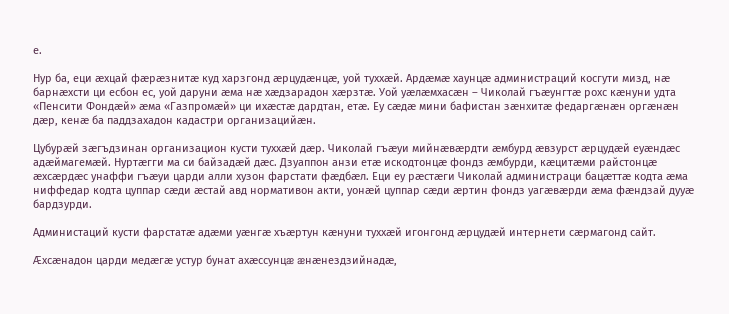е.

Нур ба, еци æхцай фæрæзнитæ куд харзгонд æрцудæнцæ, уой туххæй. Ардæмæ хаунцæ администраций косгути мизд, нæ барнæхсти ци есбон ес, уой даруни æма нæ хæдзарадон хæрзтæ. Уой уæлæмхасæн – Чиколай гъæунгтæ рохс кæнуни удта «Пенсити Фондæй» æма «Газпромæй» ци ихæстæ дардтан, етæ. Еу сæдæ мини бафистан зæнхитæ федаргæнæн оргæнæн дæр, кенæ ба паддзахадон кадастри организацийæн.

Цубурæй зæгъдзинан организацион кусти туххæй дæр. Чиколай гъæуи мийнæвæрдти æмбурд æвзурст æрцудæй еуæндæс адæймагемæй. Нуртæгги ма си байзадæй дæс. Дзуаппон анзи етæ искодтонцæ фондз æмбурди, кæцитæми райстонцæ æхсæрдæс унаффи гъæуи царди алли хузон фарстати фæдбæл. Еци еу рæстæги Чиколай администраци бацæттæ кодта æма ниффедар кодта цуппар сæди æстай авд нормативон акти, уонæй цуппар сæди æртин фондз уагæвæрди æма фæндзай дууæ бардзурди.

Администаций кусти фарстатæ адæми уæнгæ хъæртун кæнуни туххæй игонгонд æрцудæй интернети сæрмагонд сайт.

Æхсæнадон царди медæгæ устур бунат ахæссунцæ æнæнездзийнадæ,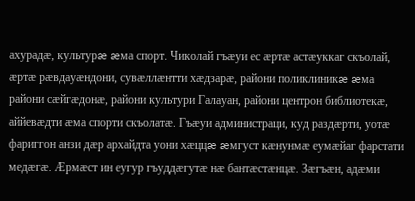ахурадæ, культурæ æма спорт. Чиколай гъæуи ес æртæ астæуккаг скъолай, æртæ рæвдауæндони, сувæллæнтти хæдзарæ, райони поликлиникæ æма райони сæйгæдонæ, райони культури Галауан, райони центрон библиотекæ, аййевæдти æма спорти скъолатæ. Гъæуи администраци, куд раздæрти, уотæ фариггон анзи дæр архайдта уони хæццæ æмгуст кæнунмæ еумæйаг фарстати медæгæ. Æрмæст ин еугур гъуддæгутæ нæ бантæстæнцæ. Зæгъæн, адæми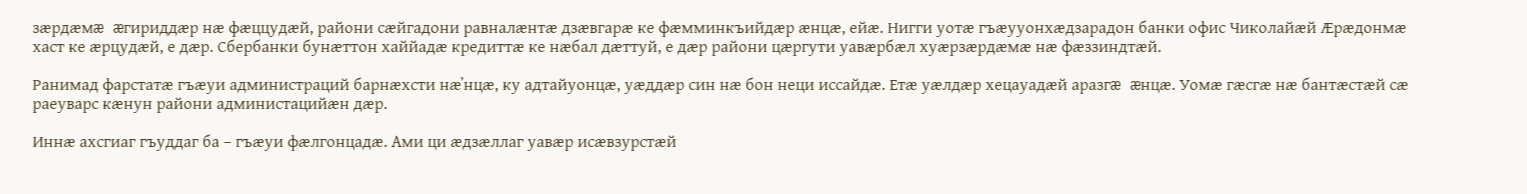зæрдæмæ æгириддæр нæ фæццудæй, райони сæйгадони равналæнтæ дзæвгарæ ке фæмминкъийдæр æнцæ, ейæ. Нигги уотæ гъæууонхæдзарадон банки офис Чиколайæй Æрæдонмæ хаст ке æрцудæй, е дæр. Сбербанки бунæттон хаййадæ кредиттæ ке нæбал дæттуй, е дæр райони цæргути уавæрбæл хуæрзæрдæмæ нæ фæззиндтæй.

Ранимад фарстатæ гъæуи администраций барнæхсти нæ̕нцæ, ку адтайуонцæ, уæддæр син нæ бон неци иссайдæ. Етæ уæлдæр хецауадæй аразгæ æнцæ. Уомæ гæсгæ нæ бантæстæй сæ раеуварс кæнун райони администацийæн дæр.

Иннæ ахсгиаг гъуддаг ба – гъæуи фæлгонцадæ. Ами ци æдзæллаг уавæр исæвзурстæй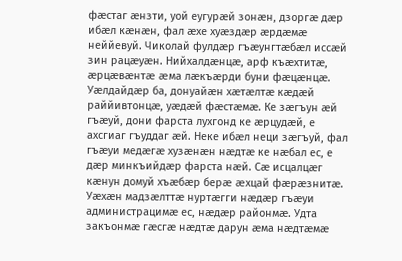фæстаг æнзти, уой еугурæй зонæн, дзоргæ дæр ибæл кæнæн, фал æхе хуæздæр æрдæмæ неййевуй. Чиколай фулдæр гъæунгтæбæл иссæй зин рацæуæн. Нийхалдæнцæ, арф къæхтитæ, æрцæвæнтæ æма лæкъæрди буни фæцæнцæ. Уæлдайдæр ба, донуайæн хæтæлтæ кæдæй раййивтонцæ, уæдæй фæстæмæ. Ке зæгъун æй гъæуй, дони фарста лухгонд ке æрцудæй, е ахсгиаг гъуддаг æй. Неке ибæл неци зæгъуй, фал гъæуи медæгæ хузæнæн нæдтæ ке нæбал ес, е дæр минкъийдæр фарста нæй. Сæ исцалцæг кæнун домуй хъæбæр берæ æхцай фæрæзнитæ. Уæхæн мадзæлттæ нуртæгги нæдæр гъæуи администрацимæ ес, нæдæр районмæ. Удта закъонмæ гæсгæ нæдтæ дарун æма нæдтæмæ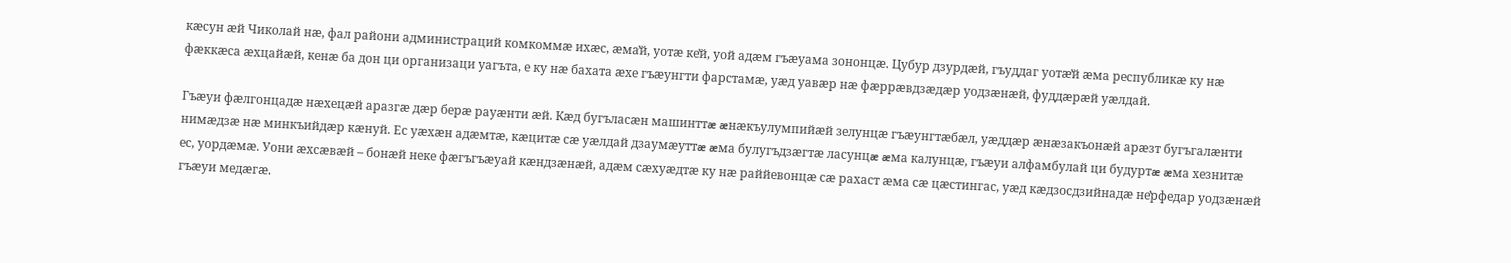кæсун æй Чиколай нæ, фал райони администраций комкоммæ ихæс, æма̕й, уотæ ке̕й, уой адæм гъæуама зононцæ. Цубур дзурдæй, гъуддаг уотæ̕й æма республикæ ку нæ фæккæса æхцайæй, кенæ ба дон ци организаци уагъта, е ку нæ бахата æхе гъæунгти фарстамæ, уæд уавæр нæ фæррæвдзæдæр уодзæнæй, фуддæрæй уæлдай.

Гъæуи фæлгонцадæ нæхецæй аразгæ дæр берæ рауæнти æй. Кæд бугъласæн машинттæ æнæкъулумпийæй зелунцæ гъæунгтæбæл, уæддæр æнæзакъонæй арæзт бугъгалæнти нимæдзæ нæ минкъийдæр кæнуй. Ес уæхæн адæмтæ, кæцитæ сæ уæлдай дзаумæуттæ æма булугъдзæгтæ ласунцæ æма калунцæ, гъæуи алфамбулай ци будуртæ æма хезнитæ ес, уордæмæ. Уони æхсæвæй – бонæй неке фæгъгъæуай кæндзæнæй, адæм сæхуæдтæ ку нæ раййевонцæ сæ рахаст æма сæ цæстингас, уæд кæдзосдзийнадæ не̕рфедар уодзæнæй гъæуи медæгæ.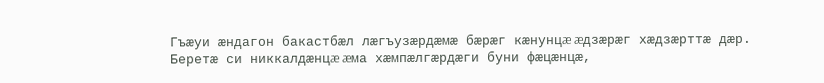Гъæуи æндагон бакастбæл лæгъузæрдæмæ бæрæг кæнунцæ æдзæрæг хæдзæрттæ дæр. Беретæ си никкалдæнцæ æма хæмпæлгæрдæги буни фæцæнцæ,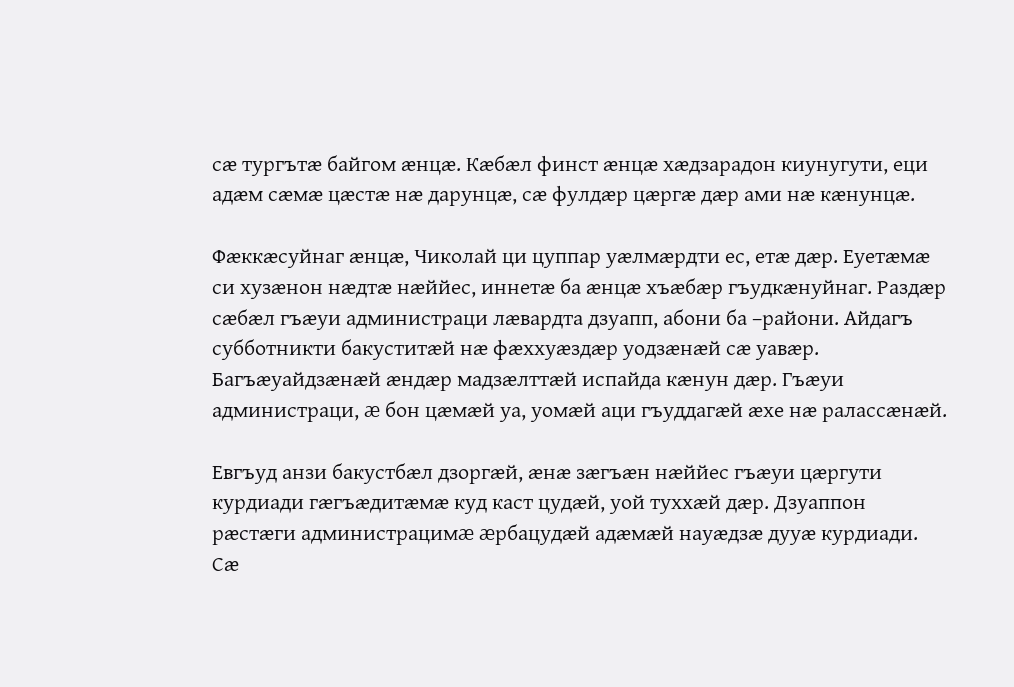сæ тургътæ байгом æнцæ. Кæбæл финст æнцæ хæдзарадон киунугути, еци адæм сæмæ цæстæ нæ дарунцæ, сæ фулдæр цæргæ дæр ами нæ кæнунцæ.

Фæккæсуйнаг æнцæ, Чиколай ци цуппар уæлмæрдти ес, етæ дæр. Еуетæмæ си хузæнон нæдтæ нæййес, иннетæ ба æнцæ хъæбæр гъудкæнуйнаг. Раздæр сæбæл гъæуи администраци лæвардта дзуапп, абони ба –райони. Айдагъ субботникти бакуститæй нæ фæххуæздæр уодзæнæй сæ уавæр. Багъæуайдзæнæй æндæр мадзæлттæй испайда кæнун дæр. Гъæуи администраци, æ бон цæмæй уа, уомæй аци гъуддагæй æхе нæ ралассæнæй.

Евгъуд анзи бакустбæл дзоргæй, æнæ зæгъæн нæййес гъæуи цæргути курдиади гæгъæдитæмæ куд каст цудæй, уой туххæй дæр. Дзуаппон рæстæги администрацимæ æрбацудæй адæмæй науæдзæ дууæ курдиади. Сæ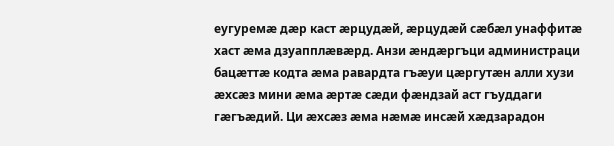еугуремæ дæр каст æрцудæй, æрцудæй сæбæл унаффитæ хаст æма дзуапплæвæрд. Анзи æндæргъци администраци бацæттæ кодта æма равардта гъæуи цæргутæн алли хузи æхсæз мини æма æртæ сæди фæндзай аст гъуддаги гæгъæдий. Ци æхсæз æма нæмæ инсæй хæдзарадон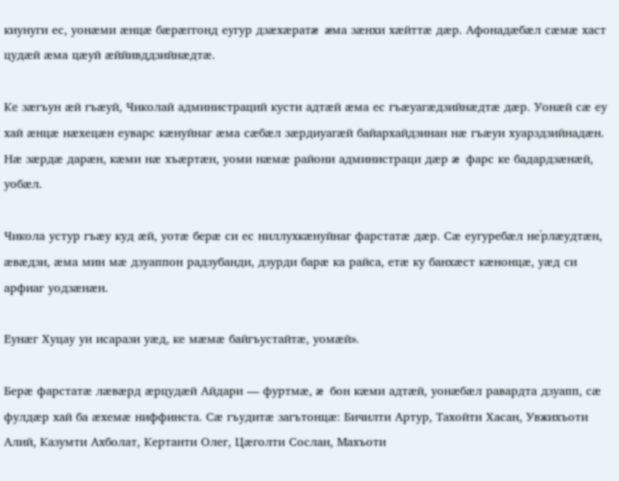киунуги ес, уонæми æнцæ бæрæггонд еугур дзæхæратæ æма зæнхи хæйттæ дæр. Афонадæбæл сæмæ хаст цудæй æма цæуй æййивддзийнæдтæ.

Ке зæгъун æй гъæуй, Чиколай администраций кусти адтæй æма ес гъæуагæдзийнæдтæ дæр. Уонæй сæ еу хай æнцæ нæхецæн еуварс кæнуйнаг æма сæбæл зæрдиуагæй байархайдзинан нæ гъæуи хуарздзийнадæн. Нæ зæрдæ дарæн, кæми нæ хъæртæн, уоми нæмæ райони администраци дæр æ фарс ке бадардзæнæй, уобæл.

Чикола устур гъæу куд æй, уотæ берæ си ес ниллухкæнуйнаг фарстатæ дæр. Сæ еугуребæл не̕рлæудтæн, æвæдзи, æма мин мæ дзуаппон радзубанди, дзурди барæ ка райса, етæ ку банхæст кæнонцæ, уæд си арфиаг уодзæнæн.

Еунæг Хуцау уи исарази уæд, ке мæмæ байгъустайтæ, уомæй».

Берæ фарстатæ лæвæрд æрцудæй Айдари — фуртмæ, æ бон кæми адтæй, уонæбæл равардта дзуапп, сæ фулдæр хай ба æхемæ ниффинста. Сæ гъудитæ загътонцæ: Бичилти Артур, Тахойти Хасан, Увжихъоти Алий, Казумти Ахболат, Кертанти Олег, Цæголти Сослан, Махъоти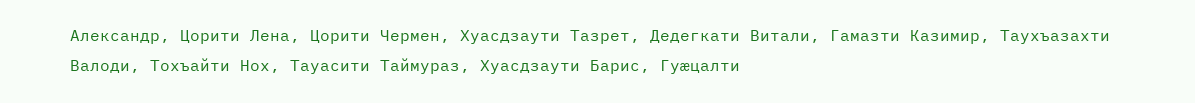Александр, Цорити Лена, Цорити Чермен, Хуасдзаути Тазрет, Дедегкати Витали, Гамазти Казимир, Таухъазахти Валоди, Тохъайти Нох, Тауасити Таймураз, Хуасдзаути Барис, Гуæцалти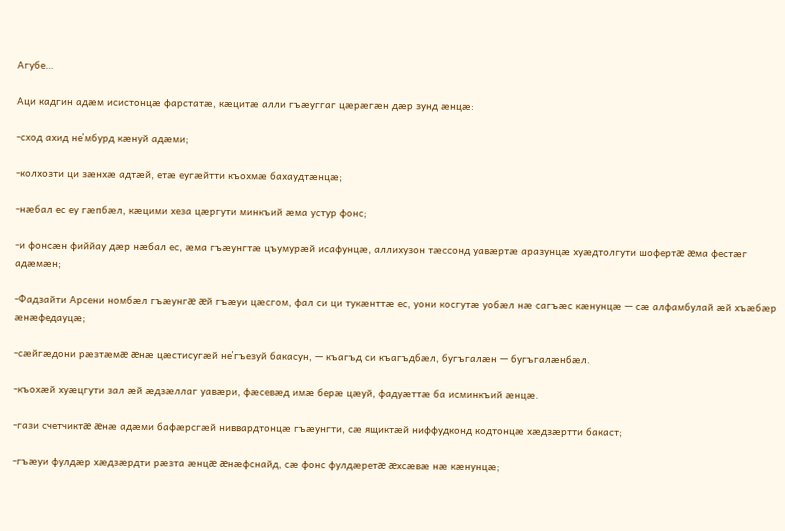Агубе…

Аци кадгин адæм исистонцæ фарстатæ, кæцитæ алли гъæуггаг цæрæгæн дæр зунд æнцæ:

-сход ахид не̕мбурд кæнуй адæми;

-колхозти ци зæнхæ адтæй, етæ еугæйтти къохмæ бахаудтæнцæ;

-нæбал ес еу гæпбæл, кæцими хеза цæргути минкъий æма устур фонс;

-и фонсæн фиййау дæр нæбал ес, æма гъæунгтæ цъумурæй исафунцæ, аллихузон тæссонд уавæртæ аразунцæ хуæдтолгути шофертæ æма фестæг адæмæн;

-Фадзайти Арсени номбæл гъæунгæ æй гъæуи цæсгом, фал си ци тукæнттæ ес, уони косгутæ уобæл нæ сагъæс кæнунцæ — сæ алфамбулай æй хъæбæр æнæфедауцæ;

-сæйгæдони рæзтæмæ æнæ цæстисугæй не̕гъезуй бакасун, — къагъд си къагъдбæл, бугъгалæн — бугъгалæнбæл.

-къохæй хуæцгути зал æй æдзæллаг уавæри, фæсевæд имæ берæ цæуй, фадуæттæ ба исминкъий æнцæ.

-гази счетчиктæ æнæ адæми бафæрсгæй ниввардтонцæ гъæунгти, сæ ящиктæй ниффудконд кодтонцæ хæдзæртти бакаст;

-гъæуи фулдæр хæдзæрдти рæзта æнцæ æнæфснайд, сæ фонс фулдæретæ æхсæвæ нæ кæнунцæ;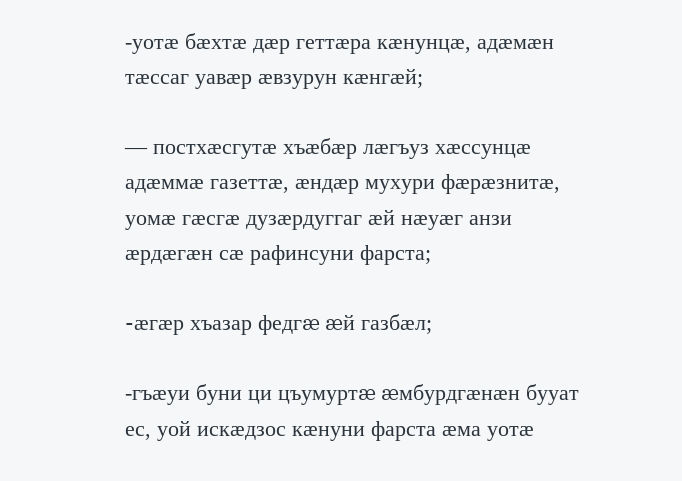-уотæ бæхтæ дæр геттæра кæнунцæ, адæмæн тæссаг уавæр æвзурун кæнгæй;

— постхæсгутæ хъæбæр лæгъуз хæссунцæ адæммæ газеттæ, æндæр мухури фæрæзнитæ, уомæ гæсгæ дузæрдуггаг æй нæуæг анзи æрдæгæн сæ рафинсуни фарста;

-æгæр хъазар федгæ æй газбæл;

-гъæуи буни ци цъумуртæ æмбурдгæнæн бууат ес, уой искæдзос кæнуни фарста æма уотæ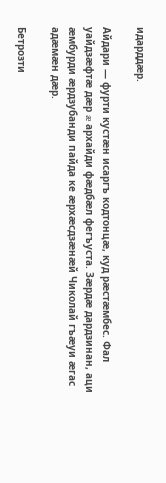идарддæр.

Айдари — фурти кустæн исаргъ кодтонцæ, куд рæстæмбес. Фал уайдзæфтæ дæр æ архайди фæдбæл фегъуста. Зæрдæ дардзинан, аци æмбурди æрдзубанди пайда ке æрхæсдзæнæй Чиколай гъæуи æгас адæмæн дæр.

Бетрозти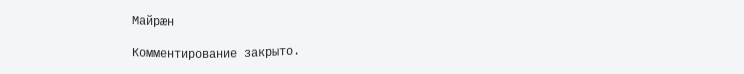Майрæн

Комментирование закрыто.